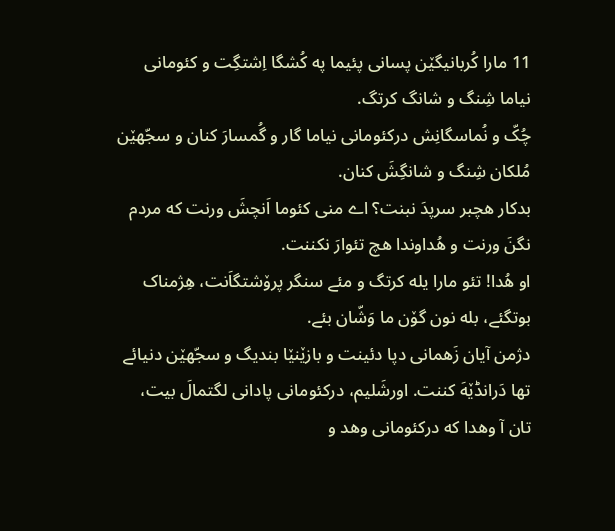11 مارا کُربانیگێن پسانی پئیما په کُشگا اِشتگِت و کئومانی نیاما شِنگ و شانگ کرتگ.
چُکّ و نُماسگانِش درکئومانی نیاما گار و گُمسارَ کنان و سجّهێن مُلکان شِنگ و شانگِشَ کنان.
بدکار هچبر سرپدَ نبنت؟ اے منی کئوما اَنچشَ ورنت که مردم نگنَ ورنت و هُداوندا هچ تئوارَ نکننت.
او هُدا! تئو مارا یله کرتگ و مئے سنگر پرۆشتگاَنت، هِژمناک بوتگئے، بله نون گۆن ما وَشّان بئے.
دژمن آیان زَهمانی دپا دئینت و بازێنێا بندیگ و سجّهێن دنیائے تها دَرانڈێهَ کننت. اورشَلیم، درکئومانی پادانی لگتمالَ بیت، تان آ وهدا که درکئومانی وهد و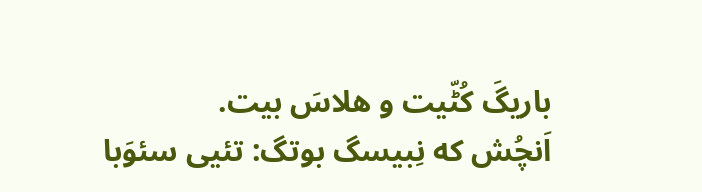باریگَ کُٹّیت و هلاسَ بیت.
اَنچُش که نِبیسگ بوتگ: تئیی سئوَبا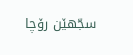سجّهێن رۆچا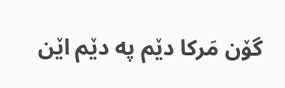گۆن مَرکا دێم په دێم اێن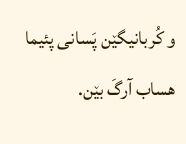و کُربانیگێن پَسانی پئیما هساب آرگَ بێن.